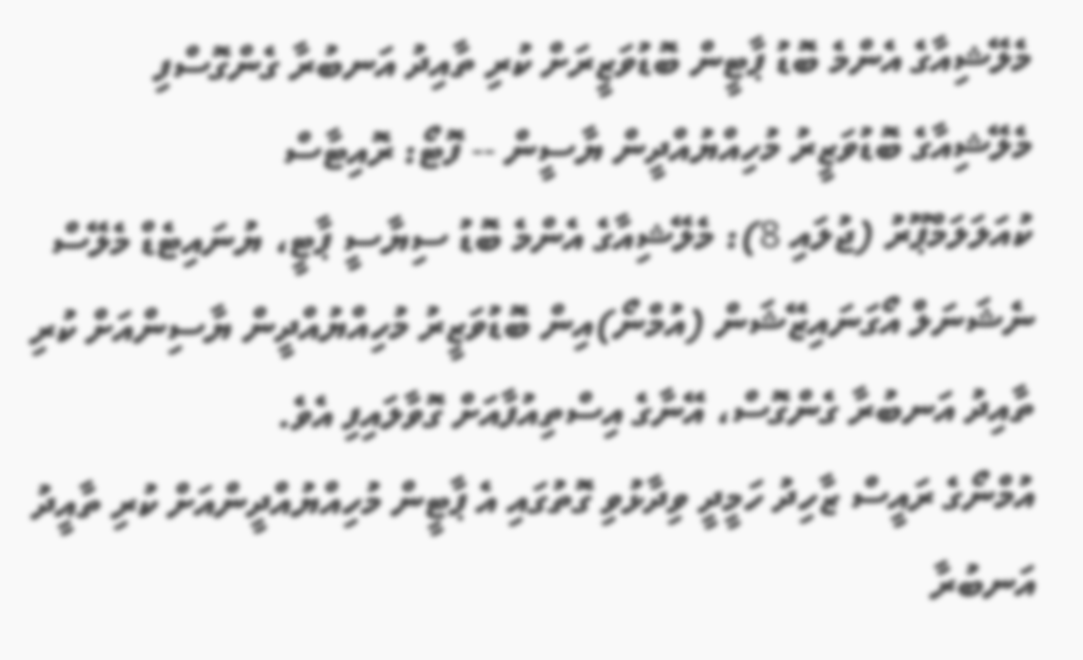މެލޭޝިއާގެ އެންމެ ބޮޑު ޕާޓީން ބޮޑުވަޒީރަށް ކުރި ތާއިދު އަނބުރާ ގެންގޮސްފި
މެލޭޝިއާގެ ބޮޑުވަޒީރު މުހިއްޔުއްދީން ޔާސީން -- ފޮޓޯ: ރޮއިޓާސް
ކުއަލަލަމްޕޫރު (ޖުލައި 8): މެލޭޝިއާގެ އެންމެ ބޮޑު ސިޔާސީ ޕާޓީ، ޔުނައިޓެޑް މެލޭސް ނެޝަނަލް އޯގަނައިޒޭޝަން (އުމްނޯ)އިން ބޮޑުވަޒީރު މުހިއްޔުއްދީން ޔާސިންއަށް ކުރި ތާއިދު އަނބުރާ ގެންގޮސް، އޭނާގެ އިސްތިއުފާއަށް ގޮވާލައިފި އެވެ.
އުމްނޯގެ ރައީސް ޒާހިދު ހަމީދީ ވިދާޅުވި ގޮތުގައި އެ ޕާޓީން މުހިއްޔުއްދީންއަށް ކުރި ތާއީދު އަނބުރާ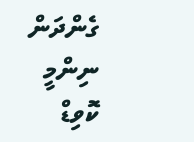ގެންދަން ނިންމީ ކޮވިޑް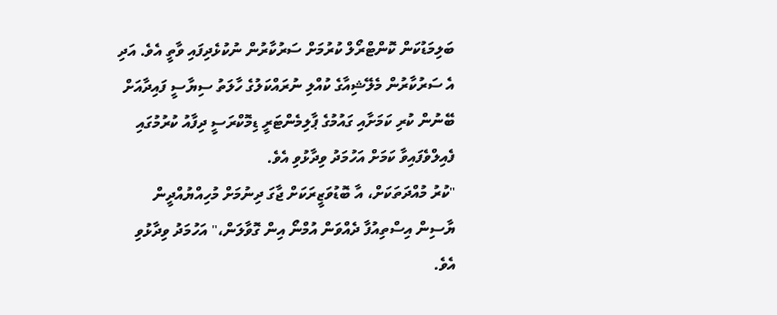ބަލިމަޑުކަން ކޮންޓްރޯލް ކުރުމަށް ސަރުކާރުން ނުކުޅެދިފައި ވާތީ އެވެ. އަދި އެ ސަރުކާރުން މެލޭޝިއާގެ ކުއްލި ނުރައްކަލުގެ ހާލަތު ސިޔާސީ ފައިދާއަށް ބޭނުން ކުރި ކަމަށާއި ގައުމުގެ ޕާލިމެންޓަރީ ޑިމޮކްރަސީ ދިފާއު ކުރުމުގައި ފެއިލްވެފައިވާ ކަމަށް އަހުމަދު ވިދާޅުވި އެވެ.
"ކުރު މުއްދަތަކަށް، އާ ބޮޑުވަޒީރަކަށް ޖާގަ ދިނުމަށް މުހިއްޔުއްދީން ޔާސިން އިސްތިއުފާ ދެއްވަން އުމްނޯ އިން ގޮވާލަން،" އަހުމަދު ވިދާޅުވި އެވެ.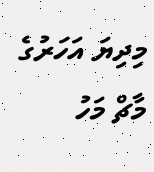މިދިޔަ އަހަރުގެ މާޗް މަހު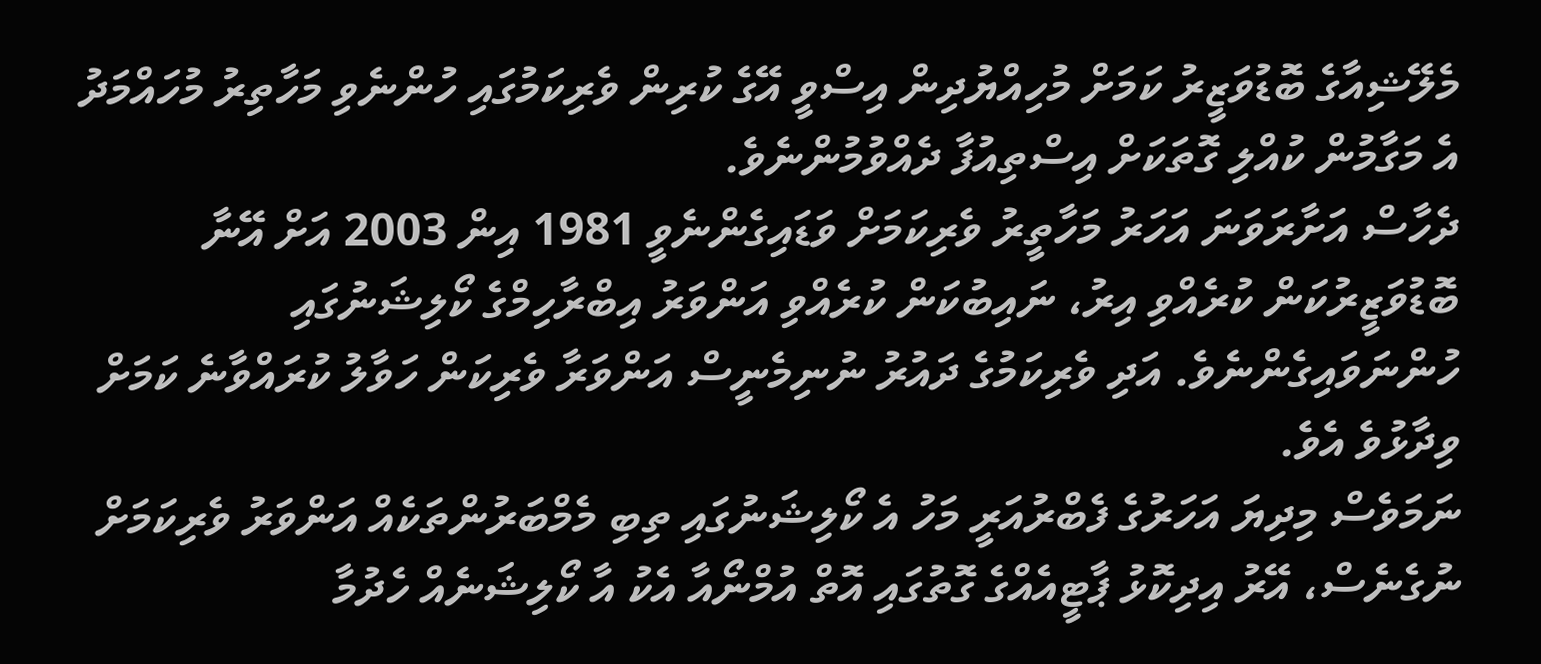މެލޭޝިއާގެ ބޮޑުވަޒީރު ކަމަށް މުހިއްޔުދިން އިސްވީ އޭގެ ކުރިން ވެރިކަމުގައި ހުންނެވި މަހާތިރު މުހައްމަދު އެ މަގާމުން ކުއްލި ގޮތަކަށް އިސްތިއުފާ ދެއްވުމުންނެވެ.
ދެހާސް އަށާރަވަނަ އަހަރު މަހާތީރު ވެރިކަމަށް ވަޑައިގެންނެވީ 1981 އިން 2003 އަށް އޭނާ ބޮޑުވަޒީރުކަން ކުރެއްވި އިރު، ނައިބުކަން ކުރެއްވި އަންވަރު އިބްރާހިމްގެ ކޯލިޝަނުގައި ހުންނަވައިގެންނެވެ. އަދި ވެރިކަމުގެ ދައުރު ނުނިމެނީސް އަންވަރާ ވެރިކަން ހަވާލު ކުރައްވާނެ ކަމަށް ވިދާޅުވެ އެވެ.
ނަމަވެސް މިދިޔަ އަހަރުގެ ފެބްރުއަރީ މަހު އެ ކޯލިޝަނުގައި ތިބި މެމްބަރުންތަކެއް އަންވަރު ވެރިކަމަށް ނުގެނެސް، އޭރު އިދިކޮޅު ޕާޓީއެއްގެ ގޮތުގައި އޮތް އުމްނޯއާ އެކު އާ ކޯލިޝަނެއް ހެދުމާ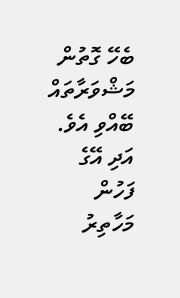ބެހޭ ގޮތުން މަޝްވަރާތައް ބޭއްވި އެވެ. އަދި އޭގެ ފަހުން މަހާތިރު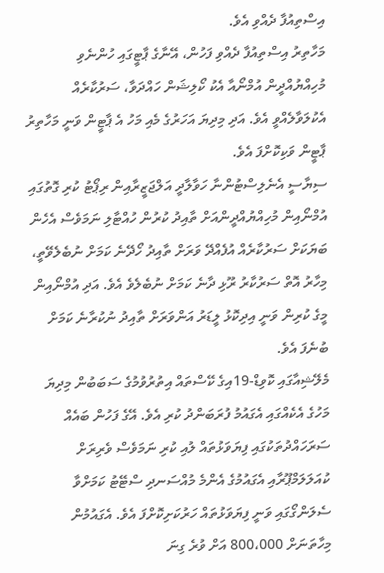އިސްތިއުފާ ދެއްވި އެވެ.
މަހާތިރު އިސްތިއުފާ ދެއްވި ފަހުން، އޭނާގެ ޕާޓީގައި ހުންނެވި މުހިއްޔުއްދީން އުމްނޯއާ އެކު ކޯލިޝަން ހައްދަވާ، ސަރުކާރެއް އެކުލަވާލެއްވީ އެވެ. އަދި މިދިޔަ އަހަރުގެ މެއި މަހު އެ ޕާޓީން ވަނީ މަހާތިރު ޕާޓީން ވަކިކޮށްފަ އެވެ.
ސިޔާސީ އެނެލިސްޓުންނާ ހަވާލާދީ އަލްޖަޒީރާއިން ރިޕޯޓު ކުރި ގޮތުގައި އުމްނޯއިން މުހިއްޔުއްދީންއަށް ތާއިދު ކުރުން ހުއްޓާލި ނަމަވެސް އެހެން ބަޔަކަށް ސަރުކާރެއް އުފެއްދޭ ވަރަށް ތާއިދު ހޯދޭނެ ކަމަށް ނުބެލެވޭތީ، މިހާރު އޮތް ސަރުކާރު ރޫޅި ދާނެ ކަމަށް ނުބެލެވެ އެވެ. އަދި އުމްނޯއިން މީގެ ކުރިން ވަނީ އިދިކޮޅު ލީޑަރު އަންވަރަށް ތާއިދު ނުކުރާނެ ކަމަށް ބުނެފަ އެވެ.
މެލޭޝިއާގައި ކޮވިޑް-19އިގެ ކޭސްތައް އިތުރުވުމުގެ ސަބަބުން މިދިޔަ މަހުގެ އެކެއްގައި އެގައުމު ފުރަބަންދު ކުރި އެވެ. އޭގެ ފަހުން ބައެއް ސަރަހައްދުތަކުގައި ފިޔަވަޅުތައް ލުއި ކުރި ނަމަވެސް ވެރިރަށް ކުއަލަލަމްޕޫރާއި އެގައުމުގެ އެންމެ މުއްސަނދި ސްޓޭޓު ކަމަށްވާ ސެލަންގޯގައި ވަނީ ފިޔަވަޅުތައް ހަރުކަށިކޮށްފަ އެވެ. އެގައުމުން މިހާތަނަށް 800،000 އަށް ވުރެ ގިނަ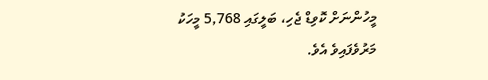މީހުންނަށް ކޮވިޑް ޖެހި، ބަލީގައި 5,768 މީހަކު މަރުވެފައިވެ އެވެ.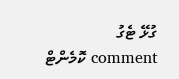ގުޅޭ ޓެގު
comment ކޮމެންޓް